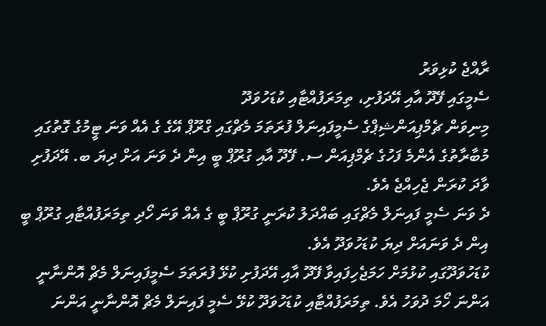ރާއްޖެ ކުޅިވަރު
ސެމީގައި ފޭދޫ އާއި އޭދަފުށި، ތިމަރަފުއްޓާއި ކުޑަހުވަދޫ
މިނިވަން ޗެމްޕިއަންޝިޕްގެ ސެމީފައިނަލް ފުރަތަމަ މެޗްގައި ގްރޫޕް އޭގެ ގެ އެއް ވަނަ ޓީމުގެ ގޮތުގައި މުބާރާތުގެ އެންމެ ފަހުގެ ޗެމްޕިއަން ސ. ފޭދޫ އާއި ގުރޫޕް ބީ އިން ދެ ވަނަ އަށް ދިޔަ ބ. އޭދަފުށި ވާދަ ކުރަން ޖެހިއްޖެ އެވެ.
ދެ ވަނަ ސެމީ ފައިނަލް މެޗްގައި ބައްދަލު ކުރަނީ ގުރޫޕް ބީ ގެ އެއް ވަނަ ހޯދި ތިމަރަފުއްޓާއި ގުރޫޕް ބީ އިން ދެ ވަނައަށް ދިޔަ ކުޑަހުވަދޫ އެވެ.
ކުޑަހުވަދޫގައި ކުޅުމަށް ހަމަޖެހިފައިވާ ފޭދޫ އާއި އޭދަފުށި ކުޅޭ ފުރަތަމަ ސެމީފައިނަލް މެޗް އޮންނާނީ އަންނަ ހޯމަ ދުވަހު އެވެ. ތިމަރަފުއްޓާއި ކުޑަހުވަދޫ ކުޅޭ ސެމީ ފައިނަލް މެޗް އޮންނާނީ އަންނަ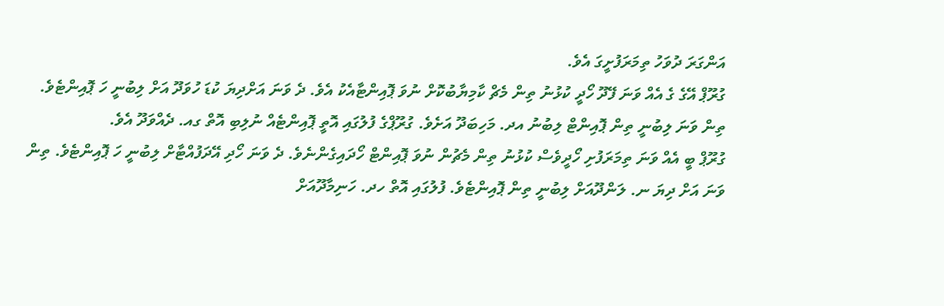އަންގަރަ ދުވަހު ތިމަރަފުށީގަ އެވެ.
ގުރޫޕް އޭގެ ގެ އެއް ވަނަ ފޭދޫ ހޯދީ ކުޅުނު ތިން މެޗް ކާމިޔާބުކޮށް ނުވަ ޕޮއިންޓާއެކު އެވެ. ދެ ވަނަ އަށްދިޔަ ކުޑަ ހުވަދޫ އަށް ލިބުނީ ހަ ޕޮއިންޓެވެ. ތިން ވަނަ ލިބުނީ ތިން ޕޮއިންޓް ލިބުނު އދ. މަހިބަދޫ އަށެވެ. ގުރޫޕްގެ ފުލުގައި އޮތީ ޕޮއިންޓެއް ނުލިބި އޮތް ގއ. ދެއްވަދޫ އެވެ.
ގުރޫޕް ބީ އެއް ވަނަ ތިމަރަފުށި ހޯދީވެސް ކުޅުނު ތިން މެޗުން ނުވަ ޕޮއިންޓް ހޯދައިގެންނެވެ. ދެ ވަނަ ހޯދި އޭދަފުއްޓާށް ލިބުނީ ހަ ޕޮއިންޓެވެ. ތިން ވަނަ އަށް ދިޔަ ނ. ލަންދޫއަށް ލިބުނީ ތިން ޕޮއިންޓެވެ. ފުލުގައި އޮތް ހދ. ހަނިމާދޫއަށް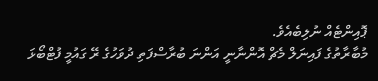ޕޮއިންޓެއް ނުލިބެއެވެ.
މުބާރާތުގެ ފައިނަލް މެޗް އޮންނާނީ އަންނަ ބުރާސްފަތި ދުވަހުގެ ރޭ ގައުމީ ފުޓްބޯޅަ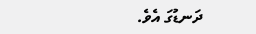ދަނޑުގަ އެވެ.